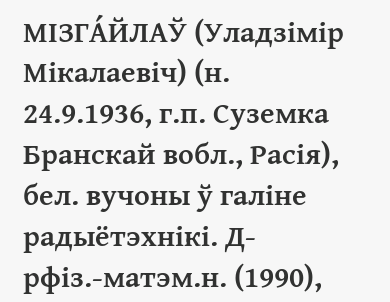МІЗГА́ЙЛАЎ (Уладзімір Мікалаевіч) (н. 24.9.1936, г.п. Суземка Бранскай вобл., Расія),
бел. вучоны ў галіне радыётэхнікі. Д-рфіз.-матэм.н. (1990),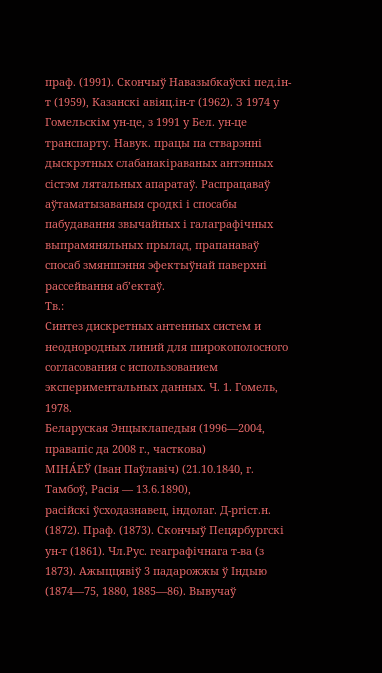праф. (1991). Скончыў Навазыбкаўскі пед.ін-т (1959), Казанскі авіяц.ін-т (1962). З 1974 у Гомельскім ун-це, з 1991 у Бел. ун-це транспарту. Навук. працы па стварэнні дыскрэтных слабанакіраваных антэнных сістэм лятальных апаратаў. Распрацаваў аўтаматызаваныя сродкі і спосабы пабудавання звычайных і галаграфічных выпрамяняльных прылад, прапанаваў спосаб змяншэння эфектыўнай паверхні рассейвання аб’ектаў.
Тв.:
Синтез дискретных антенных систем и неоднородных линий для широкополосного согласования с использованием экспериментальных данных. Ч. 1. Гомель, 1978.
Беларуская Энцыклапедыя (1996—2004, правапіс да 2008 г., часткова)
МІНА́ЕЎ (Іван Паўлавіч) (21.10.1840, г. Тамбоў, Расія — 13.6.1890),
расійскі ўсходазнавец, індолаг. Д-ргіст.н. (1872). Праф. (1873). Скончыў Пецярбургскі ун-т (1861). Чл.Рус. геаграфічнага т-ва (з 1873). Ажыццявіў 3 падарожжы ў Індыю (1874—75, 1880, 1885—86). Вывучаў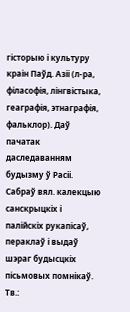гісторыю і культуру краін Паўд. Азіі (л-ра, філасофія, лінгвістыка, геаграфія, этнаграфія, фальклор). Даў пачатак даследаванням будызму ў Расіі. Сабраў вял. калекцыю санскрыцкіх і палійскіх рукапісаў, пераклаў і выдаў шэраг будысцкіх пісьмовых помнікаў.
Тв.: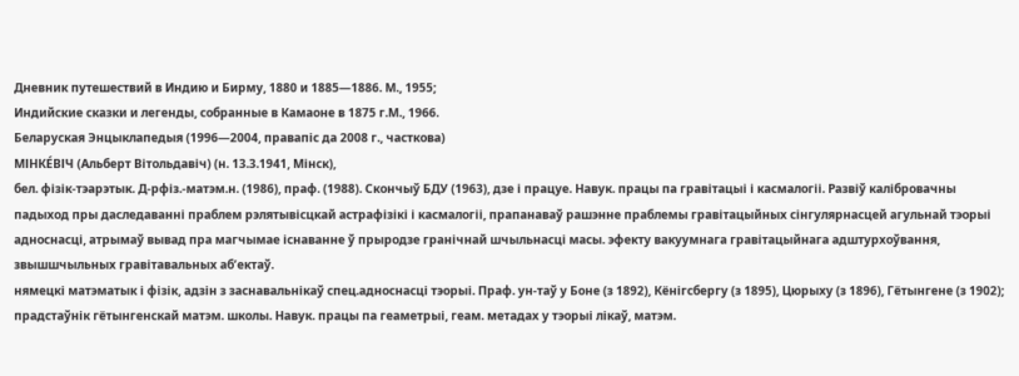Дневник путешествий в Индию и Бирму, 1880 и 1885—1886. М., 1955;
Индийские сказки и легенды, собранные в Камаоне в 1875 г.М., 1966.
Беларуская Энцыклапедыя (1996—2004, правапіс да 2008 г., часткова)
МІНКЕ́ВІЧ (Альберт Вітольдавіч) (н. 13.3.1941, Мінск),
бел. фізік-тэарэтык. Д-рфіз.-матэм.н. (1986), праф. (1988). Скончыў БДУ (1963), дзе і працуе. Навук. працы па гравітацыі і касмалогіі. Развіў калібровачны падыход пры даследаванні праблем рэлятывісцкай астрафізікі і касмалогіі, прапанаваў рашэнне праблемы гравітацыйных сінгулярнасцей агульнай тэорыі адноснасці, атрымаў вывад пра магчымае існаванне ў прыродзе гранічнай шчыльнасці масы. эфекту вакуумнага гравітацыйнага адштурхоўвання, звышшчыльных гравітавальных аб’ектаў.
нямецкі матэматык і фізік, адзін з заснавальнікаў спец.адноснасці тэорыі. Праф. ун-таў у Боне (з 1892), Кёнігсбергу (з 1895), Цюрыху (з 1896), Гётынгене (з 1902); прадстаўнік гётынгенскай матэм. школы. Навук. працы па геаметрыі, геам. метадах у тэорыі лікаў, матэм.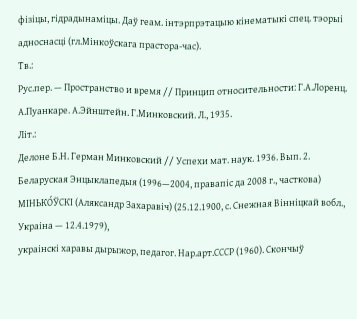фізіцы, гідрадынаміцы. Даў геам. інтэрпрэтацыю кінематыкі спец. тэорыі адноснасці (гл.Мінкоўскага прастора-час).
Тв.:
Рус.пер. — Пространство и время // Принцип относительности: Г.А.Лоренц. А.Пуанкаре. А.Эйнштейн. Г.Минковский. Л., 1935.
Літ.:
Делоне Б.Н. Герман Минковский // Успехи мат. наук. 1936. Вып. 2.
Беларуская Энцыклапедыя (1996—2004, правапіс да 2008 г., часткова)
МІНЬКО́ЎСКІ (Аляксандр Захаравіч) (25.12.1900, с. Снежная Вінніцкай вобл., Украіна — 12.4.1979),
украінскі харавы дырыжор, педагог. Нар.арт.СССР (1960). Скончыў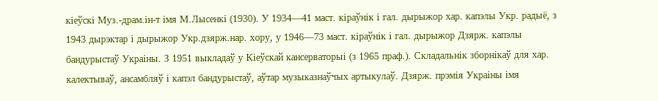кіеўскі Муз.-драм.ін-т імя М.Лысенкі (1930). У 1934—41 маст. кіраўнік і гал. дырыжор хар. капэлы Укр. радыё, з 1943 дырэктар і дырыжор Укр.дзярж.нар. хору, у 1946—73 маст. кіраўнік і гал. дырыжор Дзярж. капэлы бандурыстаў Украіны. З 1951 выкладаў у Кіеўскай кансерваторыі (з 1965 праф.). Складальнік зборнікаў для хар. калектываў, ансамбляў і капэл бандурыстаў, аўтар музыказнаўчых артыкулаў. Дзярж. прэмія Украіны імя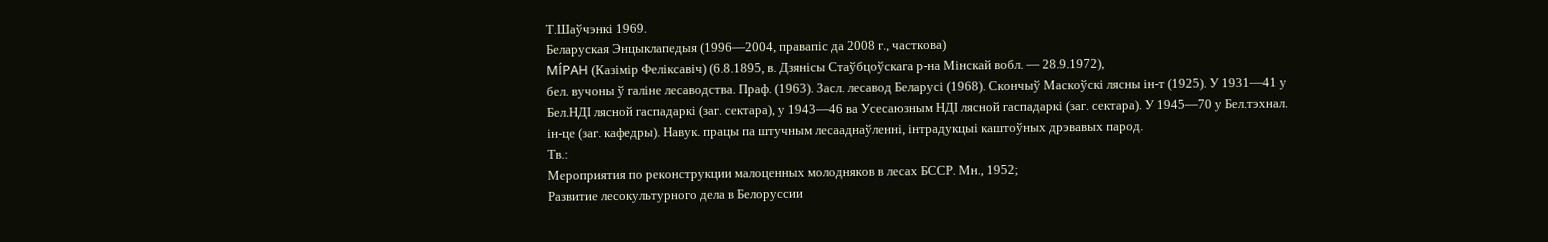Т.Шаўчэнкі 1969.
Беларуская Энцыклапедыя (1996—2004, правапіс да 2008 г., часткова)
МІ́РАН (Казімір Феліксавіч) (6.8.1895, в. Дзянісы Стаўбцоўскага р-на Мінскай вобл. — 28.9.1972),
бел. вучоны ў галіне лесаводства. Праф. (1963). Засл. лесавод Беларусі (1968). Скончыў Маскоўскі лясны ін-т (1925). У 1931—41 у Бел.НДІ лясной гаспадаркі (заг. сектара), у 1943—46 ва Усесаюзным НДІ лясной гаспадаркі (заг. сектара). У 1945—70 у Бел.тэхнал. ін-це (заг. кафедры). Навук. працы па штучным лесааднаўленні, інтрадукцыі каштоўных дрэвавых парод.
Тв.:
Мероприятия по реконструкции малоценных молодняков в лесах БССР. Мн., 1952;
Развитие лесокультурного дела в Белоруссии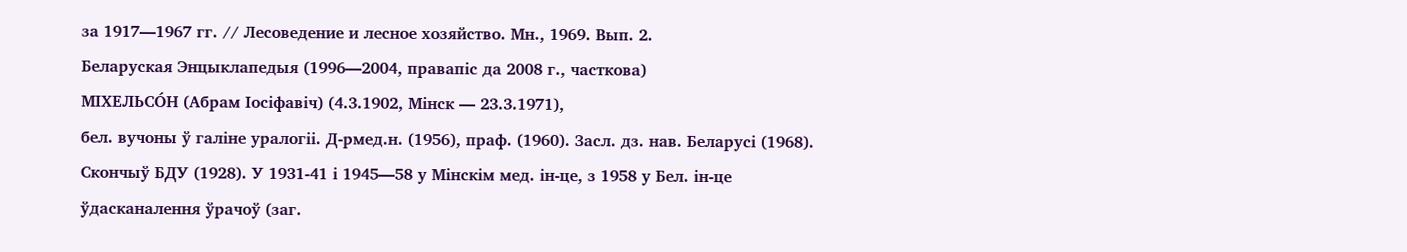за 1917—1967 гг. // Лесоведение и лесное хозяйство. Мн., 1969. Вып. 2.
Беларуская Энцыклапедыя (1996—2004, правапіс да 2008 г., часткова)
МІХЕЛЬСО́Н (Абрам Іосіфавіч) (4.3.1902, Мінск — 23.3.1971),
бел. вучоны ў галіне уралогіі. Д-рмед.н. (1956), праф. (1960). Засл. дз. нав. Беларусі (1968). Скончыў БДУ (1928). У 1931-41 і 1945—58 у Мінскім мед. ін-це, з 1958 у Бел. ін-це ўдасканалення ўрачоў (заг.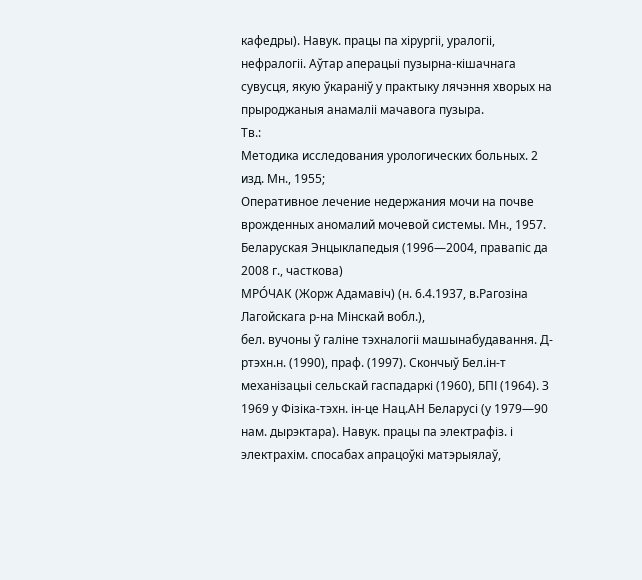кафедры). Навук. працы па хірургіі, уралогіі, нефралогіі. Аўтар аперацыі пузырна-кішачнага сувусця, якую ўкараніў у практыку лячэння хворых на прыроджаныя анамаліі мачавога пузыра.
Тв.:
Методика исследования урологических больных. 2 изд. Мн., 1955;
Оперативное лечение недержания мочи на почве врожденных аномалий мочевой системы. Мн., 1957.
Беларуская Энцыклапедыя (1996—2004, правапіс да 2008 г., часткова)
МРО́ЧАК (Жорж Адамавіч) (н. 6.4.1937, в.Рагозіна Лагойскага р-на Мінскай вобл.),
бел. вучоны ў галіне тэхналогіі машынабудавання. Д-ртэхн.н. (1990), праф. (1997). Скончыў Бел.ін-т механізацыі сельскай гаспадаркі (1960), БПІ (1964). З 1969 у Фізіка-тэхн. ін-це Нац.АН Беларусі (у 1979—90 нам. дырэктара). Навук. працы па электрафіз. і электрахім. спосабах апрацоўкі матэрыялаў,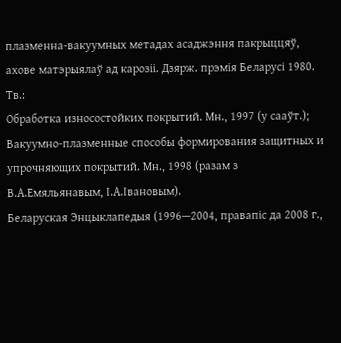плазменна-вакуумных метадах асаджэння пакрыццяў, ахове матэрыялаў ад карозіі. Дзярж. прэмія Беларусі 1980.
Тв.:
Обработка износостойких покрытий. Мн., 1997 (у сааўт.);
Вакуумно-плазменные способы формирования защитных и упрочняющих покрытий. Мн., 1998 (разам з В.А.Емяльянавым, І.А.Івановым).
Беларуская Энцыклапедыя (1996—2004, правапіс да 2008 г.,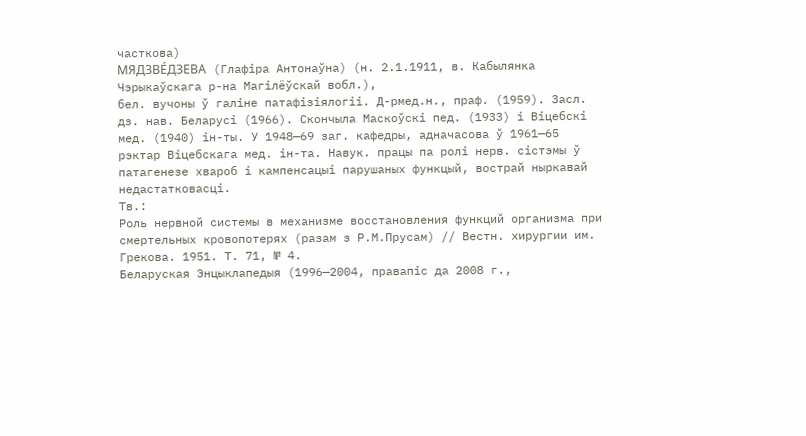часткова)
МЯДЗВЕ́ДЗЕВА (Глафіра Антонаўна) (н. 2.1.1911, в. Кабылянка Чэрыкаўскага р-на Магілёўскай вобл.),
бел. вучоны ў галіне патафізіялогіі. Д-рмед.н., праф. (1959). Засл. дз. нав. Беларусі (1966). Скончыла Маскоўскі пед. (1933) і Віцебскі мед. (1940) ін-ты. У 1948—69 заг. кафедры, адначасова ў 1961—65 рэктар Віцебскага мед. ін-та. Навук. працы па ролі нерв. сістэмы ў патагенезе хвароб і кампенсацыі парушаных функцый, вострай ныркавай недастатковасці.
Тв.:
Роль нервной системы в механизме восстановления функций организма при смертельных кровопотерях (разам з Р.М.Прусам) // Вестн. хирургии им. Грекова. 1951. Т. 71, № 4.
Беларуская Энцыклапедыя (1996—2004, правапіс да 2008 г.,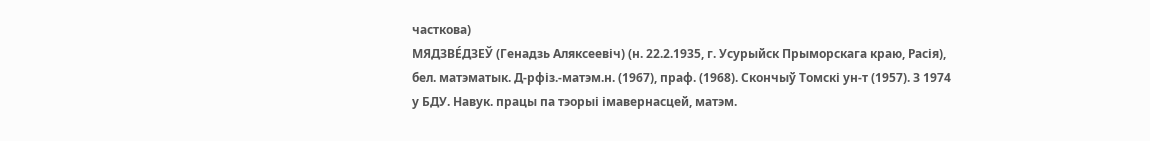часткова)
МЯДЗВЕ́ДЗЕЎ (Генадзь Аляксеевіч) (н. 22.2.1935, г. Усурыйск Прыморскага краю, Расія),
бел. матэматык. Д-рфіз.-матэм.н. (1967), праф. (1968). Скончыў Томскі ун-т (1957). З 1974 у БДУ. Навук. працы па тэорыі імавернасцей, матэм.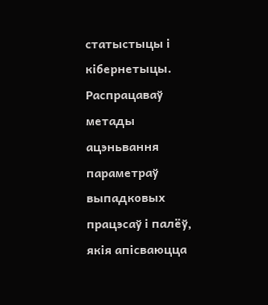статыстыцы і кібернетыцы. Распрацаваў метады ацэньвання параметраў выпадковых працэсаў і палёў, якія апісваюцца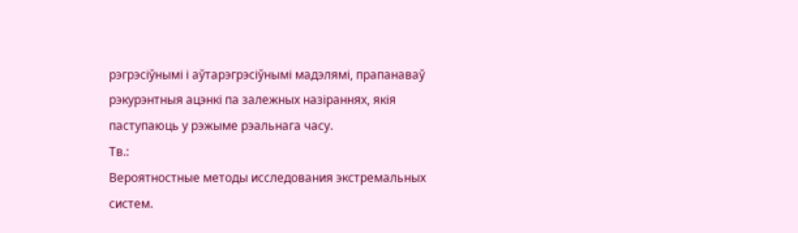рэгрэсіўнымі і аўтарэгрэсіўнымі мадэлямі, прапанаваў рэкурэнтныя ацэнкі па залежных назіраннях, якія паступаюць у рэжыме рэальнага часу.
Тв.:
Вероятностные методы исследования экстремальных систем.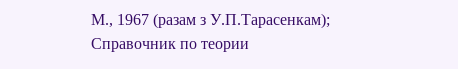М., 1967 (разам з У.П.Тарасенкам);
Справочник по теории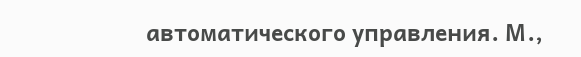автоматического управления. М.,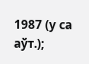1987 (у са аўт.);